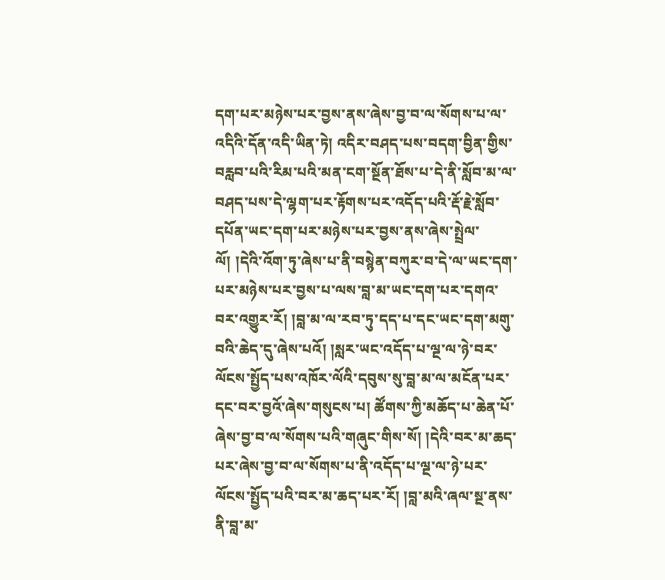དག་པར་མཉེས་པར་བྱས་ནས་ཞེས་བྱ་བ་ལ་སོགས་པ་ལ་འདིའི་དོན་འདི་ཡིན་ཏེ། འདིར་བཤད་པས་བདག་བྱིན་གྱིས་བརླབ་པའི་རིམ་པའི་མན་ངག་སྔོན་ཐོས་པ་དེ་ནི་སློབ་མ་ལ་བཤད་པས་དེ་ལྷག་པར་རྟོགས་པར་འདོད་པའི་རྡོ་རྗེ་སློབ་དཔོན་ཡང་དག་པར་མཉེས་པར་བྱས་ནས་ཞེས་སྤྲེལ་ལོ། །དེའི་འོག་ཏུ་ཞེས་པ་ནི་བསྙེན་བཀུར་བ་དེ་ལ་ཡང་དག་པར་མཉེས་པར་བྱས་པ་ལས་བླ་མ་ཡང་དག་པར་དགའ་བར་འགྱུར་རོ། །བླ་མ་ལ་རབ་ཏུ་དད་པ་དང་ཡང་དག་མགུ་བའི་ཆེད་དུ་ཞེས་པའོ། །སླར་ཡང་འདོད་པ་ལྔ་ལ་ཉེ་བར་ལོངས་སྤྱོད་པས་འཁོར་ལོའི་དབུས་སུ་བླ་མ་ལ་མངོན་པར་དང་བར་བྱའོ་ཞེས་གསུངས་པ། ཚོགས་ཀྱི་མཆོད་པ་ཆེན་པོ་ཞེས་བྱ་བ་ལ་སོགས་པའི་གཞུང་གིས་སོ། །དེའི་བར་མ་ཆད་པར་ཞེས་བྱ་བ་ལ་སོགས་པ་ནི་འདོད་པ་ལྔ་ལ་ཉེ་པར་ལོངས་སྤྱོད་པའི་བར་མ་ཆད་པར་རོ། །བླ་མའི་ཞལ་སྔ་ནས་ནི་བླ་མ་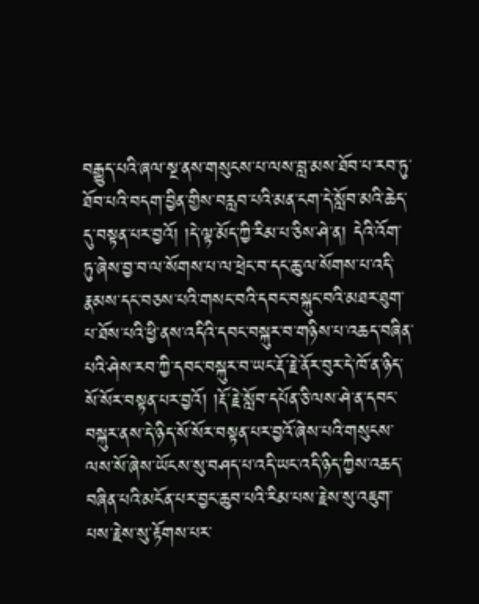བརྒྱུད་པའི་ཞལ་སྔ་ནས་གསུངས་པ་ལས་བླ་མས་ཐོབ་པ་རབ་ཏུ་ཐོབ་པའི་བདག་བྱིན་གྱིས་བརླབ་པའི་མན་ངག་དེ་སློབ་མའི་ཆེད་དུ་བསྟན་པར་བྱའོ། །དེ་ལྟ་མོད་ཀྱི་རིམ་པ་ཅིས་ཤེ་ན། དེའི་འོག་ཏུ་ཞེས་བྱ་བ་ལ་སོགས་པ་ལ་ཕྲེང་བ་དང་ཆུ་ལ་སོགས་པ་འདི་རྣམས་དང་བཅས་པའི་གསང་བའི་དབང་བསྐུང་བའི་མཐར་ཐུག་པ་ཐོས་པའི་ཕྱི་ནས་འདིའི་དབང་བསྐུར་བ་གཉིས་པ་འཆད་བཞིན་པའི་ཤེས་རབ་ཀྱི་དབང་བསྐུར་བ་ཡང་རྡོ་རྗེ་ནོར་བུར་དེ་ཁོ་ན་ཉིད་སོ་སོར་བསྟན་པར་བྱའོ། །རྡོ་རྗེ་སློབ་དཔོན་ཅི་ལས་ཤེ་ན་དབང་བསྐུར་ནས་དེ་ཉིད་སོ་སོར་བསྟན་པར་བྱའོ་ཞེས་པའི་གསུངས་ལས་སོ་ཞེས་ཡོངས་སུ་བཤད་པ་འདི་ཡང་འདི་ཉིད་ཀྱིས་འཆད་བཞིན་པའི་མངོན་པར་བྱང་ཆུབ་པའི་རིམ་པས་རྗེས་སུ་འཇུག་པས་རྗེས་སུ་རྟོགས་པར་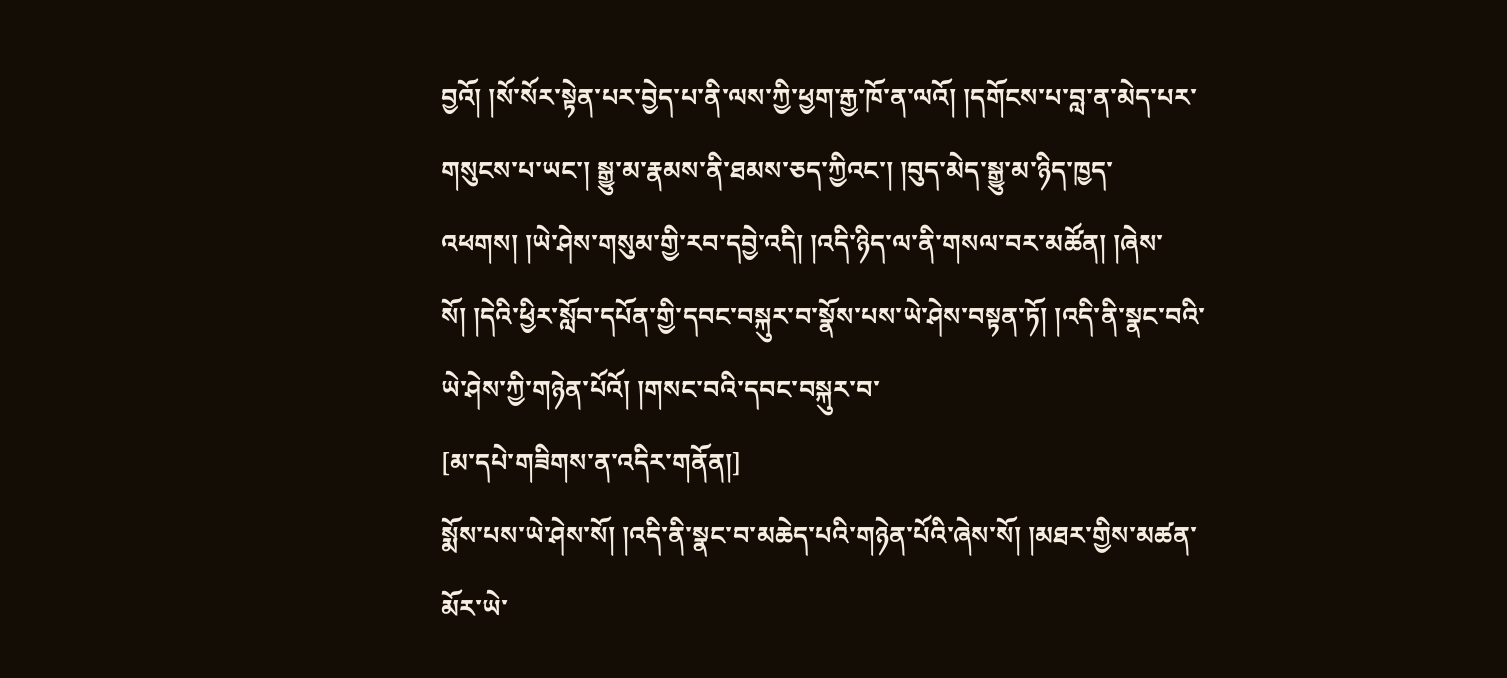བྱའོ། །སོ་སོར་སྟེན་པར་བྱེད་པ་ནི་ལས་ཀྱི་ཕྱག་རྒྱ་ཁོ་ན་ལའོ། །དགོངས་པ་བླ་ན་མེད་པར་གསུངས་པ་ཡང་། སྒྱུ་མ་རྣམས་ནི་ཐམས་ཅད་ཀྱིའང་། །བུད་མེད་སྒྱུ་མ་ཉིད་ཁྱད་འཕགས། །ཡེ་ཤེས་གསུམ་གྱི་རབ་དབྱེ་འདི། །འདི་ཉིད་ལ་ནི་གསལ་བར་མཚོན། །ཞེས་སོ། །དེའི་ཕྱིར་སློབ་དཔོན་གྱི་དབང་བསྐུར་བ་སྣོས་པས་ཡེ་ཤེས་བསྟན་ཏོ། །འདི་ནི་སྣང་བའི་ཡེ་ཤེས་ཀྱི་གཉེན་པོའོ། །གསང་བའི་དབང་བསྐུར་བ་
[མ་དཔེ་གཟིགས་ན་འདིར་གནོན།]
སྨོས་པས་ཡེ་ཤེས་སོ། །འདི་ནི་སྣང་བ་མཆེད་པའི་གཉེན་པོའི་ཞེས་སོ། །མཐར་གྱིས་མཚན་མོར་ཡེ་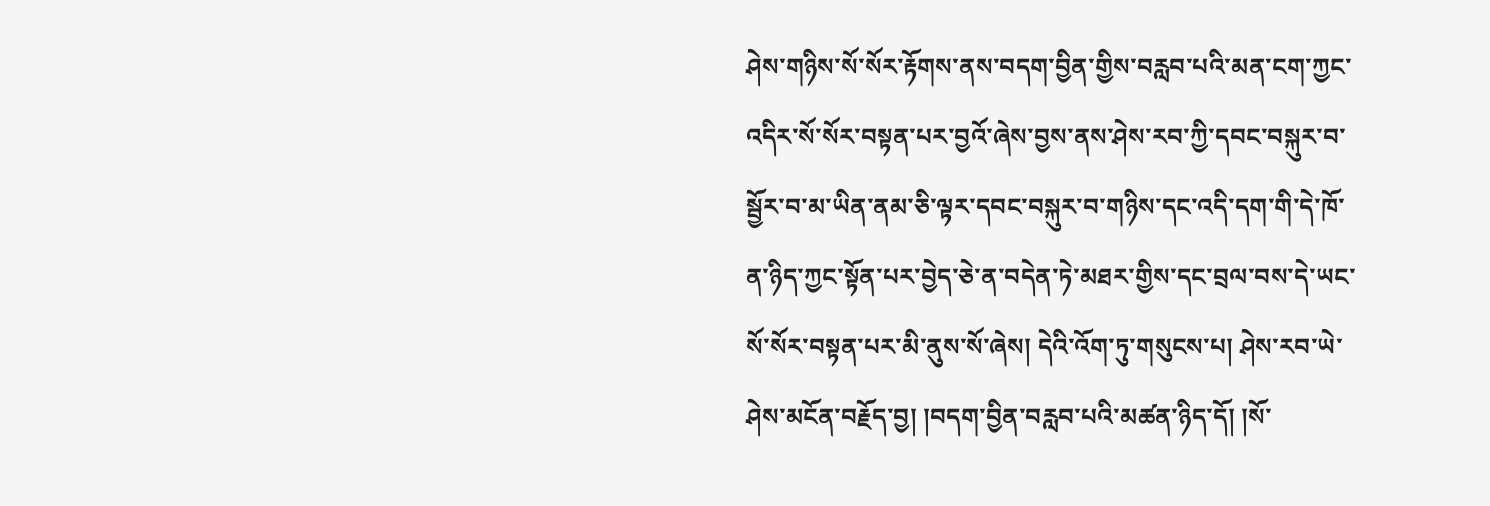ཤེས་གཉིས་སོ་སོར་རྟོགས་ནས་བདག་བྱིན་གྱིས་བརླབ་པའི་མན་ངག་ཀྱང་འདིར་སོ་སོར་བསྟན་པར་བྱའོ་ཞེས་བྱས་ནས་ཤེས་རབ་ཀྱི་དབང་བསྐུར་བ་སྦྱོར་བ་མ་ཡིན་ནམ་ཅི་ལྟར་དབང་བསྐུར་བ་གཉིས་དང་འདི་དག་གི་དེ་ཁོ་ན་ཉིད་ཀྱང་སྟོན་པར་བྱེད་ཅེ་ན་བདེན་ཏེ་མཐར་གྱིས་དང་བྲལ་བས་དེ་ཡང་སོ་སོར་བསྟན་པར་མི་ནུས་སོ་ཞེས། དེའི་འོག་ཏུ་གསུངས་པ། ཤེས་རབ་ཡེ་ཤེས་མངོན་བརྗོད་བྱ། །བདག་བྱིན་བརླབ་པའི་མཚན་ཉིད་དོ། །སོ་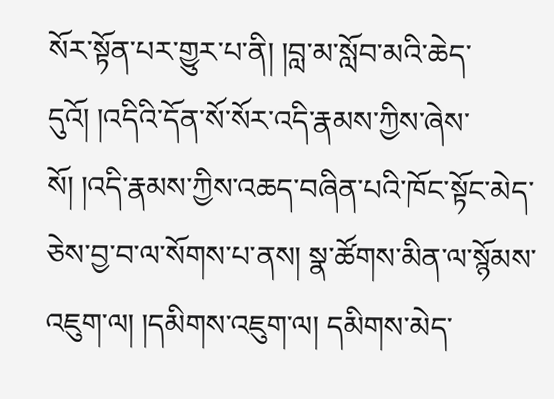སོར་སྟོན་པར་གྱུར་པ་ནི། །བླ་མ་སློབ་མའི་ཆེད་དུའོ། །འདིའི་དོན་སོ་སོར་འདི་རྣམས་ཀྱིས་ཞེས་སོ། །འདི་རྣམས་ཀྱིས་འཆད་བཞིན་པའི་ཁོང་སྟོང་མེད་ཅེས་བྱ་བ་ལ་སོགས་པ་ནས། སྣ་ཚོགས་མིན་ལ་སྙོམས་འཇུག་ལ། །དམིགས་འཇུག་ལ། དམིགས་མེད་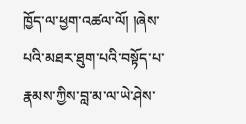ཁྱོད་ལ་ཕྱག་འཚལ་ལོ། །ཞེས་པའི་མཐར་ཐུག་པའི་བསྟོད་པ་རྣམས་ཀྱིས་བླ་མ་ལ་ཡེ་ཤེས་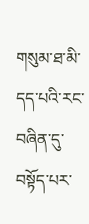གསུམ་ཐ་མི་དད་པའི་རང་བཞིན་དུ་བསྟོད་པར་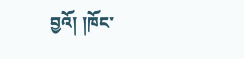བྱའོ། །ཁོང་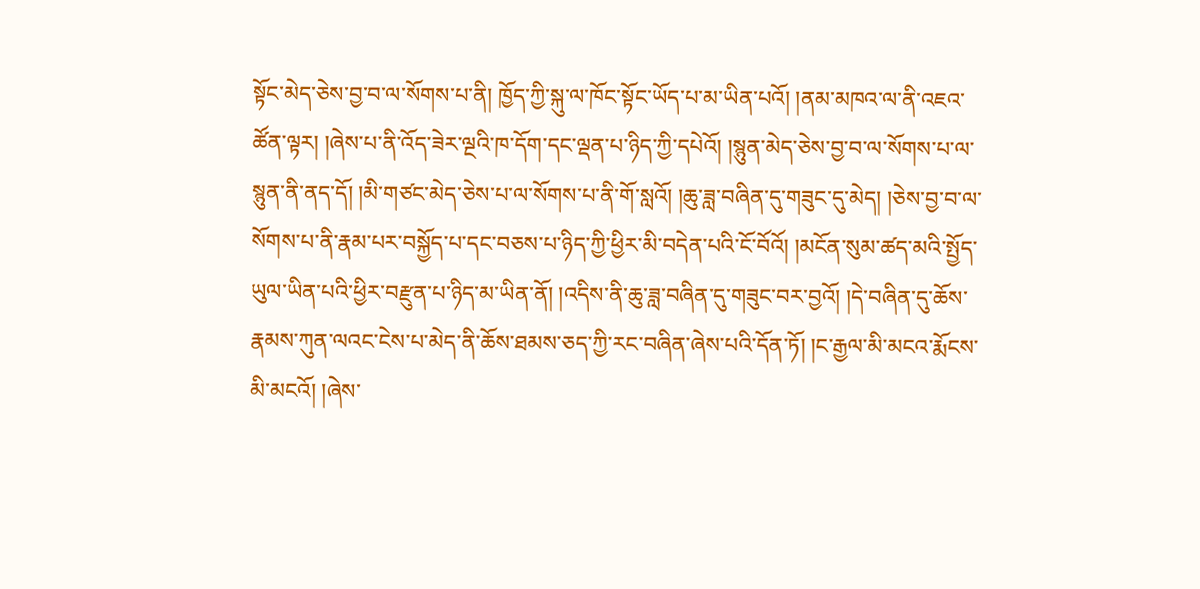སྟོང་མེད་ཅེས་བྱ་བ་ལ་སོགས་པ་ནི། ཁྱོད་ཀྱི་སྐུ་ལ་ཁོང་སྟོང་ཡོད་པ་མ་ཡིན་པའོ། །ནམ་མཁའ་ལ་ནི་འཇའ་ཚོན་ལྟར། །ཞེས་པ་ནི་འོད་ཟེར་ལྔའི་ཁ་དོག་དང་ལྡན་པ་ཉིད་ཀྱི་དཔེའོ། །སྙུན་མེད་ཅེས་བྱ་བ་ལ་སོགས་པ་ལ་སྙུན་ནི་ནད་དོ། །མི་གཙང་མེད་ཅེས་པ་ལ་སོགས་པ་ནི་གོ་སླའོ། །ཆུ་ཟླ་བཞིན་དུ་གཟུང་དུ་མེད། །ཅེས་བྱ་བ་ལ་སོགས་པ་ནི་རྣམ་པར་བསྐྱོད་པ་དང་བཅས་པ་ཉིད་ཀྱི་ཕྱིར་མི་བདེན་པའི་ངོ་བོའོ། །མངོན་སུམ་ཚད་མའི་སྤྱོད་ཡུལ་ཡིན་པའི་ཕྱིར་བརྫུན་པ་ཉིད་མ་ཡིན་ནོ། །འདིས་ནི་ཆུ་ཟླ་བཞིན་དུ་གཟུང་བར་བྱའོ། །དེ་བཞིན་དུ་ཆོས་རྣམས་ཀུན་ལའང་ངེས་པ་མེད་ནི་ཆོས་ཐམས་ཅད་ཀྱི་རང་བཞིན་ཞེས་པའི་དོན་ཏོ། །ང་རྒྱལ་མི་མངའ་རྨོངས་མི་མངའོ། །ཞེས་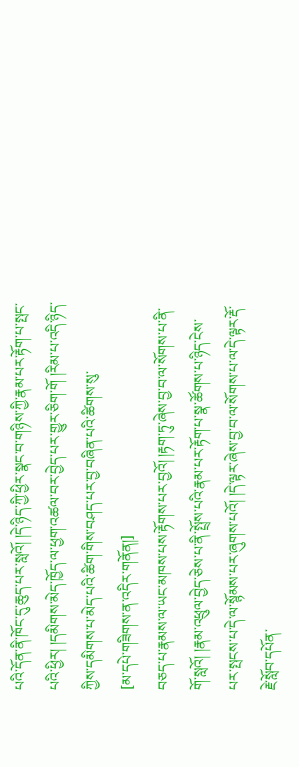པའི་དོན་ནི་ཁོང་དུ་ཆུད་པར་སླའོ། །དེ་ཉིད་ཀྱི་ཕྱིར་སྣང་བ་གཉིས་ཀྱི་རྣམ་པར་རྟོག་པ་སྤང་པའི་ཕྱིར། །དམིགས་མེད་ཁྱོད་ལ་ཕྱག་འཚལ་བར་བྱེད་པར་གྱུར་ཅིག་གོ །རིམ་པ་འདི་ཉིད་ཀྱིས་དམིགས་པ་མེད་པའི་ཚིག་གིས་བཤད་པར་བྱ་བཞིན་པའི་ཚིགས་སུ་
[མ་དཔེ་གཟིགས་ན་འདིར་གནོན།]
བཅད་པ་རྣམས་ལ་ཡང་མཁས་པས་རྟོགས་པར་བྱའོ། །རྟག་ཏུ་ཞེས་བྱ་བ་ལ་སོགས་པ་ནི་གོ་སླའོ། །རྣམ་འཕྲུལ་བྱེད་ཅེས་པ་ནི་སྤྲོས་པའི་རྣམ་པར་རྟོག་པ་སྣ་ཚོགས་པ་ཉིད་ངེས་པར་སྤངས་པ་དེ་ལ་སྙོམས་པར་ཞུགས་པའོ། །དེ་ལྟར་ཞེས་བྱ་བ་ལ་སོགས་པ་ལ་དེ་ལྟར་རྡོ་རྗེ་སློབ་དཔོན་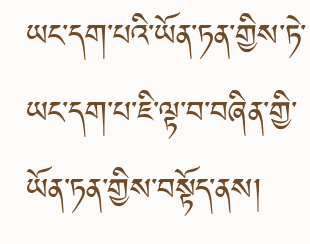ཡང་དག་པའི་ཡོན་ཏན་གྱིས་ཏེ་ཡང་དག་པ་ཇི་ལྟ་བ་བཞིན་གྱི་ཡོན་ཏན་གྱིས་བསྟོད་ནས།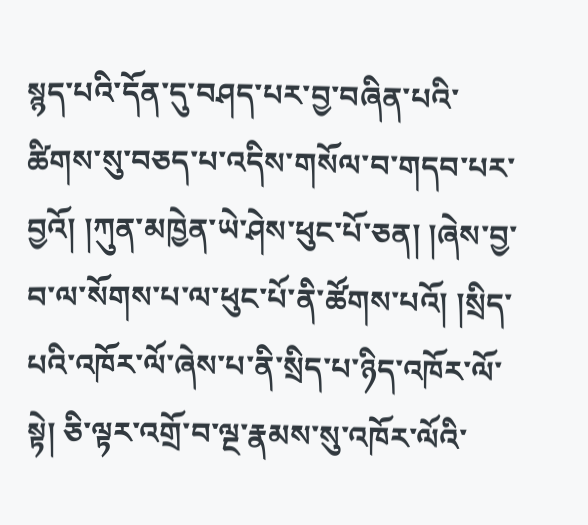སྙད་པའི་དོན་དུ་བཤད་པར་བྱ་བཞིན་པའི་ཚིགས་སུ་བཅད་པ་འདིས་གསོལ་བ་གདབ་པར་བྱའོ། །ཀུན་མཁྱེན་ཡེ་ཤེས་ཕུང་པོ་ཅན། །ཞེས་བྱ་བ་ལ་སོགས་པ་ལ་ཕུང་པོ་ནི་ཚོགས་པའོ། །སྲིད་པའི་འཁོར་ལོ་ཞེས་པ་ནི་སྲིད་པ་ཉིད་འཁོར་ལོ་སྟེ། ཅི་ལྟར་འགྲོ་བ་ལྔ་རྣམས་སུ་འཁོར་ལོའི་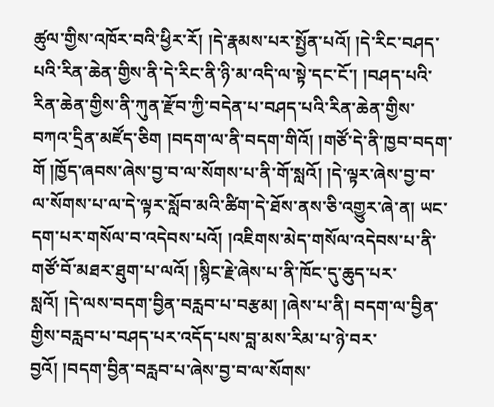ཚུལ་གྱིས་འཁོར་བའི་ཕྱིར་རོ། །དེ་རྣམས་པར་སྤྱོན་པའོ། །དེ་རིང་བཤད་པའི་རིན་ཆེན་གྱིས་ནི་དེ་རིང་ནི་ཉི་མ་འདི་ལ་སྟེ་དང་ངོ་། །བཤད་པའི་རིན་ཆེན་གྱིས་ནི་ཀུན་རྫོབ་ཀྱི་བདེན་པ་བཤད་པའི་རིན་ཆེན་གྱིས་བཀའ་དྲིན་མཛོད་ཅིག །བདག་ལ་ནི་བདག་གིའོ། །གཙོ་དེ་ནི་ཁྱབ་བདག་གོ །ཁྱོད་ཞབས་ཞེས་བྱ་བ་ལ་སོགས་པ་ནི་གོ་སླའོ། །དེ་ལྟར་ཞེས་བྱ་བ་ལ་སོགས་པ་ལ་དེ་ལྟར་སློབ་མའི་ཚིག་དེ་ཐོས་ནས་ཅི་འགྱུར་ཞེ་ན། ཡང་དག་པར་གསོལ་བ་འདེབས་པའོ། །འཇིགས་མེད་གསོལ་འདེབས་པ་ནི་གཙོ་བོ་མཐར་ཐུག་པ་ལའོ། །སྙིང་རྗེ་ཞེས་པ་ནི་ཁོང་དུ་ཆུད་པར་སླའོ། །དེ་ལས་བདག་བྱིན་བརླབ་པ་བརྩམ། །ཞེས་པ་ནི། བདག་ལ་བྱིན་གྱིས་བརླབ་པ་བཤད་པར་འདོད་པས་བླ་མས་རིམ་པ་ཉེ་བར་བྱའོ། །བདག་བྱིན་བརླབ་པ་ཞེས་བྱ་བ་ལ་སོགས་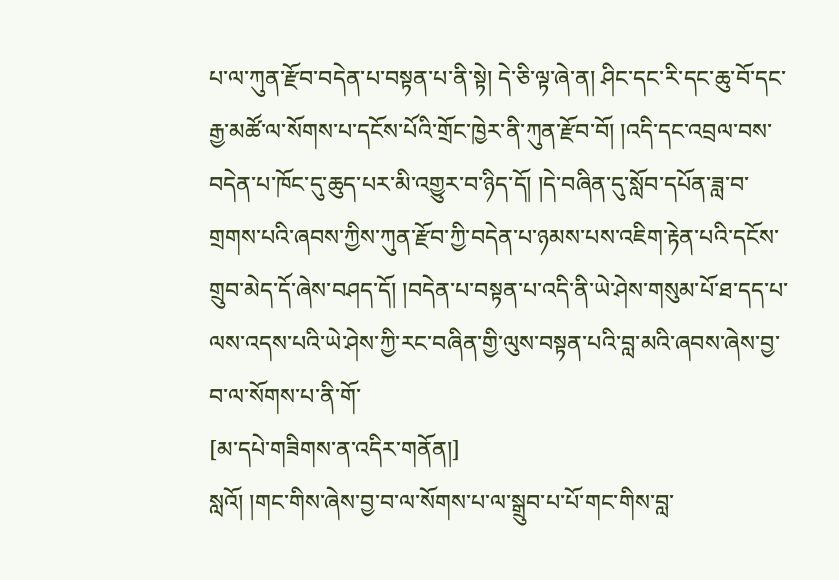པ་ལ་ཀུན་རྫོབ་བདེན་པ་བསྟན་པ་ནི་སྟེ། དེ་ཅི་ལྟ་ཞེ་ན། ཤིང་དང་རི་དང་ཆུ་བོ་དང་རྒྱ་མཚོ་ལ་སོགས་པ་དངོས་པོའི་གྲོང་ཁྱེར་ནི་ཀུན་རྫོབ་བོ། །འདི་དང་འབྲལ་བས་བདེན་པ་ཁོང་དུ་ཆུད་པར་མི་འགྱུར་བ་ཉིད་དོ། །དེ་བཞིན་དུ་སློབ་དཔོན་ཟླ་བ་གྲགས་པའི་ཞབས་ཀྱིས་ཀུན་རྫོབ་ཀྱི་བདེན་པ་ཉམས་པས་འཇིག་རྟེན་པའི་དངོས་གྲུབ་མེད་དོ་ཞེས་བཤད་དོ། །བདེན་པ་བསྟན་པ་འདི་ནི་ཡེ་ཤེས་གསུམ་པོ་ཐ་དད་པ་ལས་འདས་པའི་ཡེ་ཤེས་ཀྱི་རང་བཞིན་གྱི་ལུས་བསྟན་པའི་བླ་མའི་ཞབས་ཞེས་བྱ་བ་ལ་སོགས་པ་ནི་གོ་
[མ་དཔེ་གཟིགས་ན་འདིར་གནོན།]
སླའོ། །གང་གིས་ཞེས་བྱ་བ་ལ་སོགས་པ་ལ་སྒྲུབ་པ་པོ་གང་གིས་བླ་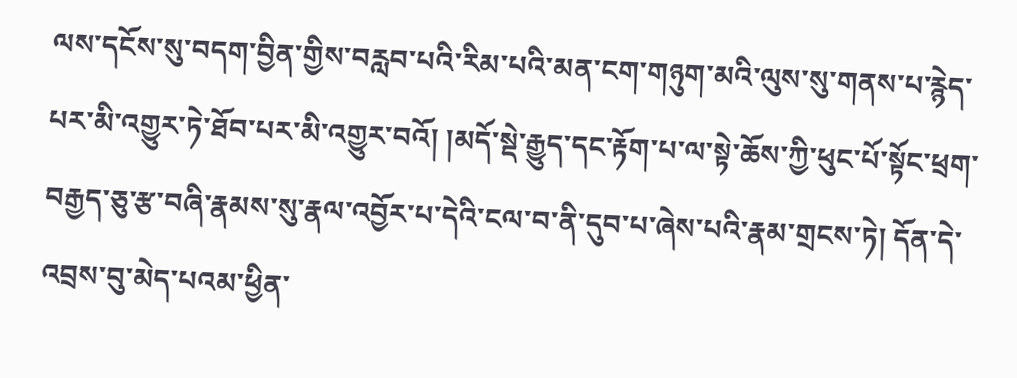ལས་དངོས་སུ་བདག་བྱིན་གྱིས་བརླབ་པའི་རིམ་པའི་མན་ངག་གཉུག་མའི་ལུས་སུ་གནས་པ་རྙེད་པར་མི་འགྱུར་ཏེ་ཐོབ་པར་མི་འགྱུར་བའོ། །མདོ་སྡེ་རྒྱུད་དང་རྟོག་པ་ལ་སྟེ་ཆོས་ཀྱི་ཕུང་པོ་སྟོང་ཕྲག་བརྒྱད་ཅུ་རྩ་བཞི་རྣམས་སུ་རྣལ་འབྱོར་པ་དེའི་ངལ་བ་ནི་དུབ་པ་ཞེས་པའི་རྣམ་གྲངས་ཏེ། དོན་དེ་འབྲས་བུ་མེད་པའམ་ཕྱིན་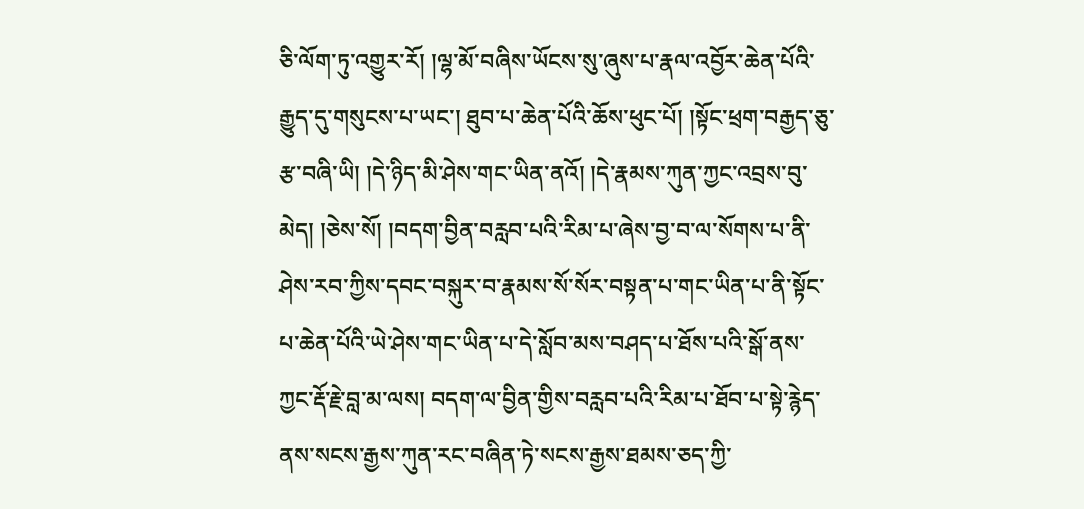ཅི་ལོག་ཏུ་འགྱུར་རོ། །ལྷ་མོ་བཞིས་ཡོངས་སུ་ཞུས་པ་རྣལ་འབྱོར་ཆེན་པོའི་རྒྱུད་དུ་གསུངས་པ་ཡང་། ཐུབ་པ་ཆེན་པོའི་ཆོས་ཕུང་པོ། །སྟོང་ཕྲག་བརྒྱད་ཅུ་རྩ་བཞི་ཡི། །དེ་ཉིད་མི་ཤེས་གང་ཡིན་ནའོ། །དེ་རྣམས་ཀུན་ཀྱང་འབྲས་བུ་མེད། །ཅེས་སོ། །བདག་བྱིན་བརླབ་པའི་རིམ་པ་ཞེས་བྱ་བ་ལ་སོགས་པ་ནི་ཤེས་རབ་ཀྱིས་དབང་བསྐུར་བ་རྣམས་སོ་སོར་བསྟན་པ་གང་ཡིན་པ་ནི་སྟོང་པ་ཆེན་པོའི་ཡེ་ཤེས་གང་ཡིན་པ་དེ་སློབ་མས་བཤད་པ་ཐོས་པའི་སྒོ་ནས་ཀྱང་རྡོ་རྗེ་བླ་མ་ལས། བདག་ལ་བྱིན་གྱིས་བརླབ་པའི་རིམ་པ་ཐོབ་པ་སྟེ་རྙེད་ནས་སངས་རྒྱས་ཀུན་རང་བཞིན་ཏེ་སངས་རྒྱས་ཐམས་ཅད་ཀྱི་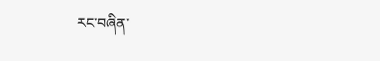རང་བཞིན་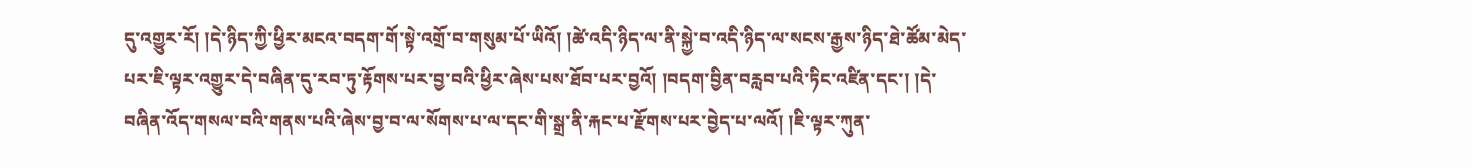དུ་འགྱུར་རོ། །དེ་ཉིད་ཀྱི་ཕྱིར་མངའ་བདག་གོ་སྟེ་འགྲོ་བ་གསུམ་པོ་ཡིའོ། །ཚེ་འདི་ཉིད་ལ་ནི་སྐྱེ་བ་འདི་ཉིད་ལ་སངས་རྒྱས་ཉིད་ཐེ་ཚོམ་མེད་པར་ཇི་ལྟར་འགྱུར་དེ་བཞིན་དུ་རབ་ཏུ་རྟོགས་པར་བྱ་བའི་ཕྱིར་ཞེས་པས་ཐོབ་པར་བྱའོ། །བདག་བྱིན་བརླབ་པའི་ཏིང་འཛིན་དང་། །དེ་བཞིན་འོད་གསལ་བའི་གནས་པའི་ཞེས་བྱ་བ་ལ་སོགས་པ་ལ་དང་གི་སྒྲ་ནི་རྐང་པ་རྫོགས་པར་བྱེད་པ་ལའོ། །ཇི་ལྟར་ཀུན་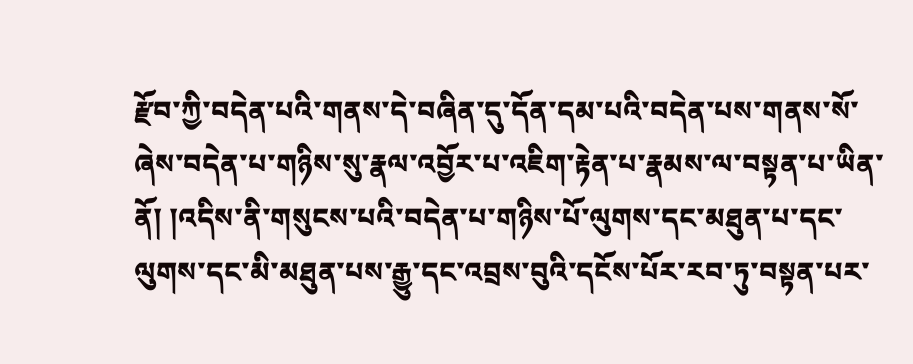རྫོབ་ཀྱི་བདེན་པའི་གནས་དེ་བཞིན་དུ་དོན་དམ་པའི་བདེན་པས་གནས་སོ་ཞེས་བདེན་པ་གཉིས་སུ་རྣལ་འབྱོར་པ་འཇིག་རྟེན་པ་རྣམས་ལ་བསྟན་པ་ཡིན་ནོ། །འདིས་ནི་གསུངས་པའི་བདེན་པ་གཉིས་པོ་ལུགས་དང་མཐུན་པ་དང་ལུགས་དང་མི་མཐུན་པས་རྒྱུ་དང་འབྲས་བུའི་དངོས་པོར་རབ་ཏུ་བསྟན་པར་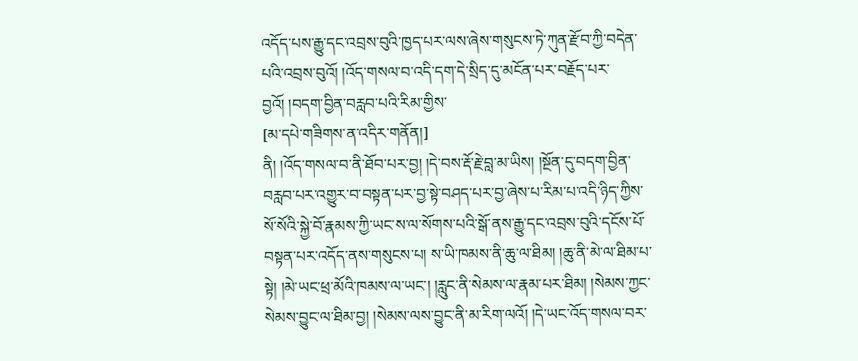འདོད་པས་རྒྱུ་དང་འབྲས་བུའི་ཁྱད་པར་ལས་ཞེས་གསུངས་ཏེ་ཀུན་རྫོབ་ཀྱི་བདེན་པའི་འབྲས་བུའོ། །འོད་གསལ་བ་འདི་དག་དེ་སྲིད་དུ་མངོན་པར་བརྗོད་པར་བྱའོ། །བདག་བྱིན་བརླབ་པའི་རིམ་གྱིས་
[མ་དཔེ་གཟིགས་ན་འདིར་གནོན།]
ནི། །འོད་གསལ་བ་ནི་ཐོབ་པར་བྱ། །དེ་བས་རྡོ་རྗེ་བླ་མ་ཡིས། །སྔོན་དུ་བདག་བྱིན་བརླབ་པར་འགྱུར་བ་བསྟན་པར་བྱ་སྟེ་བཤད་པར་བྱ་ཞེས་པ་རིམ་པ་འདི་ཉིད་ཀྱིས་སོ་སོའི་སྐྱེ་བོ་རྣམས་ཀྱི་ཡང་ས་ལ་སོགས་པའི་སྒོ་ནས་རྒྱུ་དང་འབྲས་བུའི་དངོས་པོ་བསྟན་པར་འདོད་ནས་གསུངས་པ། ས་ཡི་ཁམས་ནི་ཆུ་ལ་ཐིམ། །ཆུ་ནི་མེ་ལ་ཐིམ་པ་སྟེ། །མེ་ཡང་ཕྲ་མོའི་ཁམས་ལ་ཡང་། །རླུང་ནི་སེམས་ལ་རྣམ་པར་ཐིམ། །སེམས་ཀྱང་སེམས་བྱུང་ལ་ཐིམ་བྱ། །སེམས་ལས་བྱུང་ནི་མ་རིག་ལའོ། །དེ་ཡང་འོད་གསལ་བར་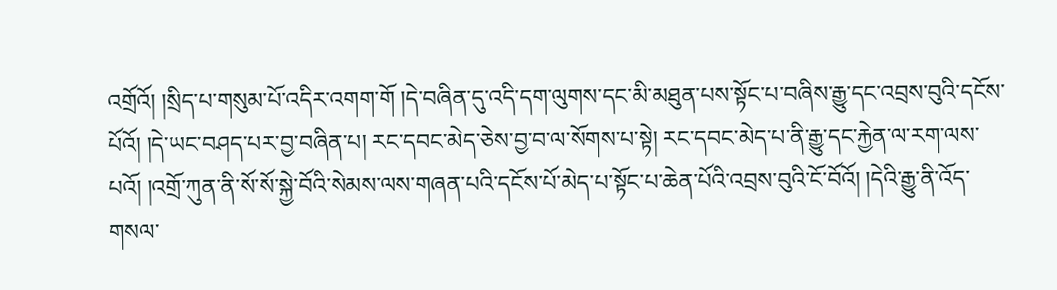འགྲོའོ། །སྲིད་པ་གསུམ་པོ་འདིར་འགག་གོ །དེ་བཞིན་དུ་འདི་དག་ལུགས་དང་མི་མཐུན་པས་སྟོང་པ་བཞིས་རྒྱུ་དང་འབྲས་བུའི་དངོས་པོའོ། །དེ་ཡང་བཤད་པར་བྱ་བཞིན་པ། རང་དབང་མེད་ཅེས་བྱ་བ་ལ་སོགས་པ་སྟེ། རང་དབང་མེད་པ་ནི་རྒྱུ་དང་རྐྱེན་ལ་རག་ལས་པའོ། །འགྲོ་ཀུན་ནི་སོ་སོ་སྐྱེ་བོའི་སེམས་ལས་གཞན་པའི་དངོས་པོ་མེད་པ་སྟོང་པ་ཆེན་པོའི་འབྲས་བུའི་ངོ་བོའོ། །དེའི་རྒྱུ་ནི་འོད་གསལ་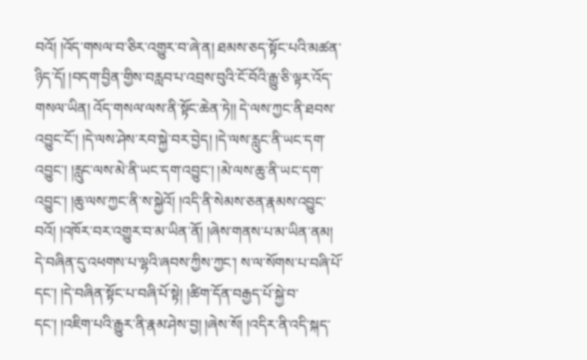བའོ། །འོད་གསལ་བ་ཅིར་འགྱུར་བ་ཞེ་ན། ཐམས་ཅད་སྟོང་པའི་མཚན་ཉིད་དོ། །བདག་བྱིན་གྱིས་བརླབ་པ་འབྲས་བུའི་ངོ་བོའི་རྒྱུ་ཅི་ལྟར་འོད་གསལ་ཡིན། འོད་གསལ་ལས་ནི་སྟོང་ཆེན་ཏེ།། དེ་ལས་ཀྱང་ནི་ཐབས་འབྱུང་ངོ་། །དེ་ལས་ཤེས་རབ་སྐྱེ་བར་བྱེད། །དེ་ལས་རླུང་ནི་ཡང་དག་འབྱུང་། །རླུང་ལས་མེ་ནི་ཡང་དག་འབྱུང་། །མེ་ལས་ཆུ་ནི་ཡང་དག་འབྱུང་། །ཆུ་ལས་ཀྱང་ནི་ས་སྐྱེའོ། །འདི་ནི་སེམས་ཅན་རྣམས་འབྱུང་བའོ། །འཁོར་བར་འགྱུར་བ་མ་ཡིན་ནོ། །ཞེས་གནས་པ་མ་ཡིན་ནམ། དེ་བཞིན་དུ་འཕགས་པ་ལྷའི་ཞབས་ཀྱིས་ཀྱང་། ས་ལ་སོགས་པ་བཞི་པོ་དང་། །དེ་བཞིན་སྟོང་པ་བཞི་པོ་སྟེ། །ཚིག་དོན་བརྒྱད་པོ་སྐྱེ་བ་དང་། །འཇིག་པའི་རྒྱུར་ནི་རྣམ་ཤེས་བྱ། །ཞེས་སོ། །འདིར་ནི་འདི་སྐད་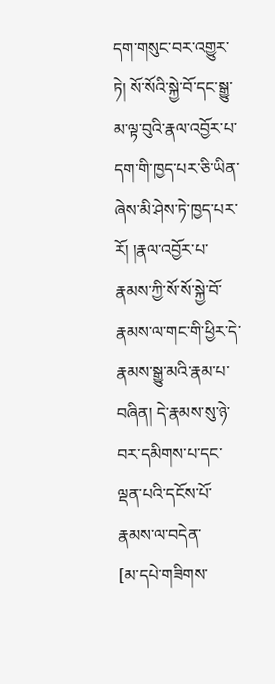དག་གསུང་བར་འགྱུར་ཏེ། སོ་སོའི་སྐྱེ་བོ་དང་སྒྱུ་མ་ལྟ་བུའི་རྣལ་འབྱོར་པ་དག་གི་ཁྱད་པར་ཅི་ཡིན་ཞེས་མི་ཤེས་ཏེ་ཁྱད་པར་རོ། །རྣལ་འབྱོར་པ་རྣམས་ཀྱི་སོ་སོ་སྐྱེ་བོ་རྣམས་ལ་གང་གི་ཕྱིར་དེ་རྣམས་སྒྱུ་མའི་རྣམ་པ་བཞིན། དེ་རྣམས་སུ་ཉེ་བར་དམིགས་པ་དང་ལྡན་པའི་དངོས་པོ་རྣམས་ལ་བདེན་
[མ་དཔེ་གཟིགས་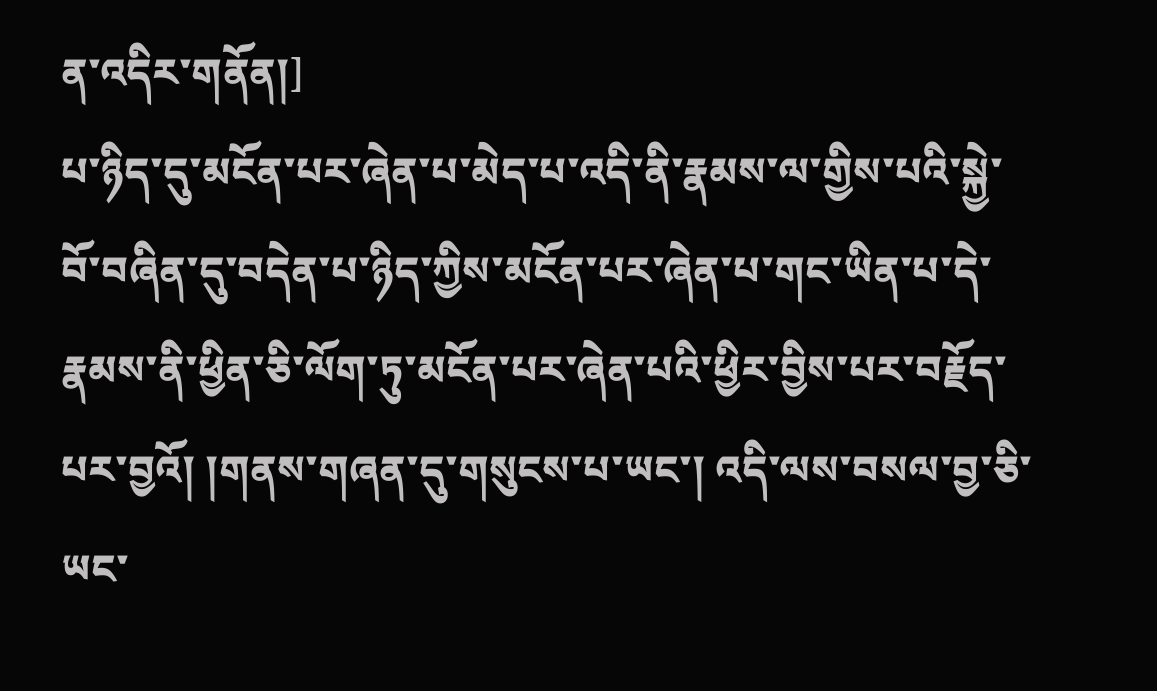ན་འདིར་གནོན།]
པ་ཉིད་དུ་མངོན་པར་ཞེན་པ་མེད་པ་འདི་ནི་རྣམས་ལ་གྱིས་པའི་སྐྱེ་བོ་བཞིན་དུ་བདེན་པ་ཉིད་ཀྱིས་མངོན་པར་ཞེན་པ་གང་ཡིན་པ་དེ་རྣམས་ནི་ཕྱིན་ཅི་ལོག་ཏུ་མངོན་པར་ཞེན་པའི་ཕྱིར་བྱིས་པར་བརྗོད་པར་བྱའོ། །གནས་གཞན་དུ་གསུངས་པ་ཡང་། འདི་ལས་བསལ་བྱ་ཅི་ཡང་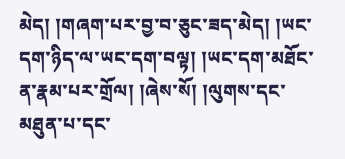མེད། །གཞག་པར་བྱ་བ་ཅུང་ཟད་མེད། །ཡང་དག་ཉིད་ལ་ཡང་དག་བལྟ། །ཡང་དག་མཐོང་ན་རྣམ་པར་གྲོལ། །ཞེས་སོ། །ལུགས་དང་མཐུན་པ་དང་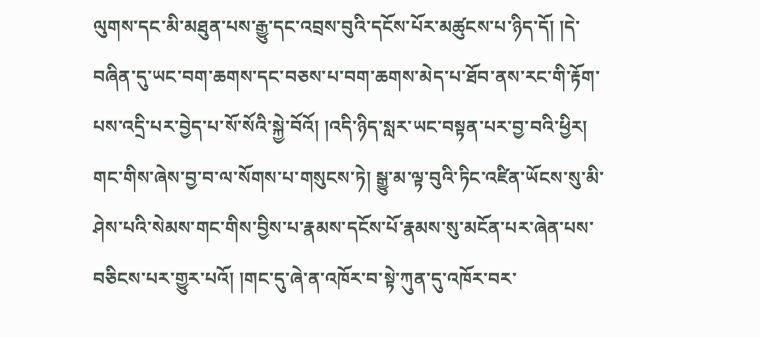ལུགས་དང་མི་མཐུན་པས་རྒྱུ་དང་འབྲས་བུའི་དངོས་པོར་མཚུངས་པ་ཉིད་དོ། །དེ་བཞིན་དུ་ཡང་བག་ཆགས་དང་བཅས་པ་བག་ཆགས་མེད་པ་ཐོབ་ནས་རང་གི་རྟོག་པས་འདྲི་པར་བྱེད་པ་སོ་སོའི་སྐྱེ་བོའོ། །འདི་ཉིད་སླར་ཡང་བསྟན་པར་བྱ་བའི་ཕྱིར། གང་གིས་ཞེས་བྱ་བ་ལ་སོགས་པ་གསུངས་ཏེ། སྒྱུ་མ་ལྟ་བུའི་ཏིང་འཛིན་ཡོངས་སུ་མི་ཤེས་པའི་སེམས་གང་གིས་བྱིས་པ་རྣམས་དངོས་པོ་རྣམས་སུ་མངོན་པར་ཞེན་པས་བཅིངས་པར་གྱུར་པའོ། །གང་དུ་ཞེ་ན་འཁོར་བ་སྟེ་ཀུན་དུ་འཁོར་བར་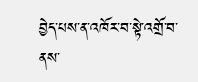བྱེད་པས་ན་འཁོར་བ་སྟེ་འགྲོ་བ་ནས་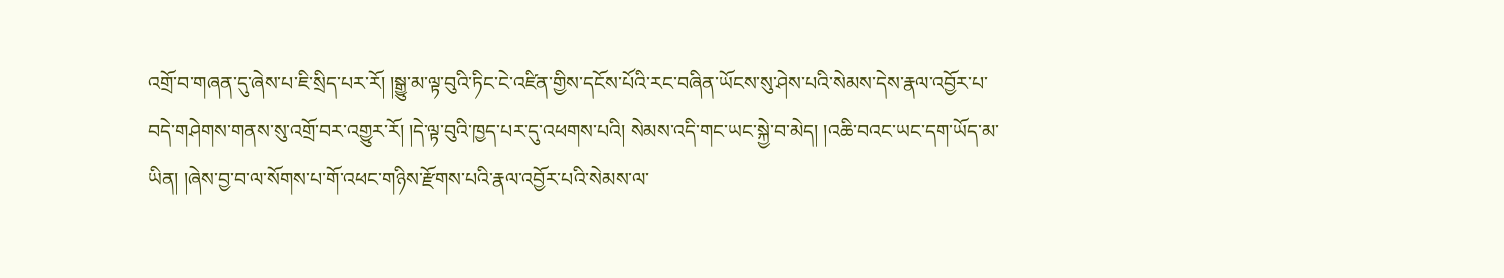འགྲོ་བ་གཞན་དུ་ཞེས་པ་ཇི་སྲིད་པར་རོ། །སྒྱུ་མ་ལྟ་བུའི་ཏིང་ངེ་འཛིན་གྱིས་དངོས་པོའི་རང་བཞིན་ཡོངས་སུ་ཤེས་པའི་སེམས་དེས་རྣལ་འབྱོར་པ་བདེ་གཤེགས་གནས་སུ་འགྲོ་བར་འགྱུར་རོ། །དེ་ལྟ་བུའི་ཁྱད་པར་དུ་འཕགས་པའི། སེམས་འདི་གང་ཡང་སྐྱེ་བ་མེད། །འཆི་བའང་ཡང་དག་ཡོད་མ་ཡིན། །ཞེས་བྱ་བ་ལ་སོགས་པ་གོ་འཕང་གཉིས་རྫོགས་པའི་རྣལ་འབྱོར་པའི་སེམས་ལ་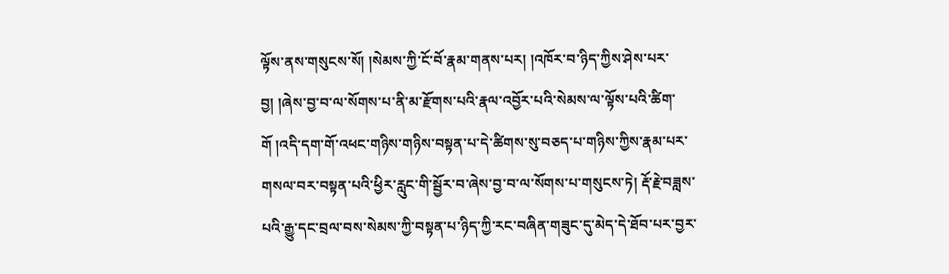ལྟོས་ནས་གསུངས་སོ། །སེམས་ཀྱི་ངོ་བོ་རྣམ་གནས་པར། །འཁོར་བ་ཉིད་ཀྱིས་ཤེས་པར་བྱ། །ཞེས་བྱ་བ་ལ་སོགས་པ་ནི་མ་རྫོགས་པའི་རྣལ་འབྱོར་པའི་སེམས་ལ་ལྟོས་པའི་ཚིག་གོ །འདི་དག་གོ་འཕང་གཉིས་གཉིས་བསྟན་པ་དེ་ཚིགས་སུ་བཅད་པ་གཉིས་ཀྱིས་རྣམ་པར་གསལ་བར་བསྟན་པའི་ཕྱིར་རླུང་གི་སྦྱོར་བ་ཞེས་བྱ་བ་ལ་སོགས་པ་གསུངས་ཏེ། རྡོ་རྗེ་བཟླས་པའི་རྒྱུ་དང་བྲལ་བས་སེམས་ཀྱི་བསྟན་པ་ཉིད་ཀྱི་རང་བཞིན་གཟུང་དུ་མེད་དེ་ཐོབ་པར་བྱར་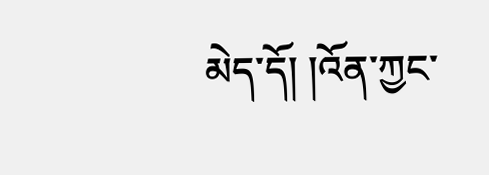མེད་དོ། །འོན་ཀྱང་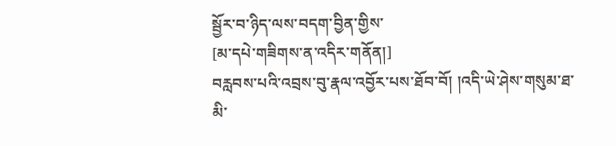སྦྱོར་བ་ཉིད་ལས་བདག་བྱིན་གྱིས་
[མ་དཔེ་གཟིགས་ན་འདིར་གནོན།]
བརླབས་པའི་འབྲས་བུ་རྣལ་འབྱོར་པས་ཐོབ་བོ། །འདི་ཡེ་ཤེས་གསུམ་ཐ་མི་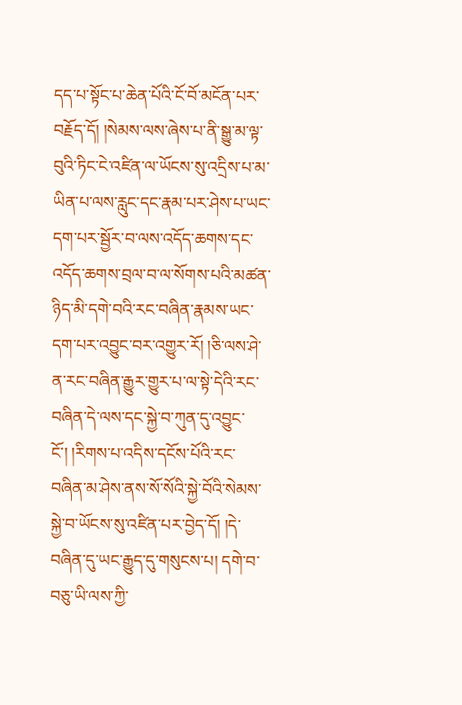དད་པ་སྟོང་པ་ཆེན་པོའི་ངོ་བོ་མངོན་པར་བརྗོད་དོ། །སེམས་ལས་ཞེས་པ་ནི་སྒྱུ་མ་ལྟ་བུའི་ཏིང་ངེ་འཛིན་ལ་ཡོངས་སུ་འདྲིས་པ་མ་ཡིན་པ་ལས་རླུང་དང་རྣམ་པར་ཤེས་པ་ཡང་དག་པར་སྦྱོར་བ་ལས་འདོད་ཆགས་དང་འདོད་ཆགས་བྲལ་བ་ལ་སོགས་པའི་མཚན་ཉིད་མི་དགེ་བའི་རང་བཞིན་རྣམས་ཡང་དག་པར་འབྱུང་བར་འགྱུར་རོ། །ཅི་ལས་ཤེ་ན་རང་བཞིན་རྒྱུར་གྱུར་པ་ལ་སྟེ་དེའི་རང་བཞིན་དེ་ལས་དང་སྐྱེ་བ་ཀུན་དུ་འབྱུང་ངོ་། །རིགས་པ་འདིས་དངོས་པོའི་རང་བཞིན་མ་ཤེས་ནས་སོ་སོའི་སྐྱེ་བོའི་སེམས་སྐྱེ་བ་ཡོངས་སུ་འཛིན་པར་བྱེད་དོ། །དེ་བཞིན་དུ་ཡང་རྒྱུད་དུ་གསུངས་པ། དགེ་བ་བཅུ་ཡི་ལས་ཀྱི་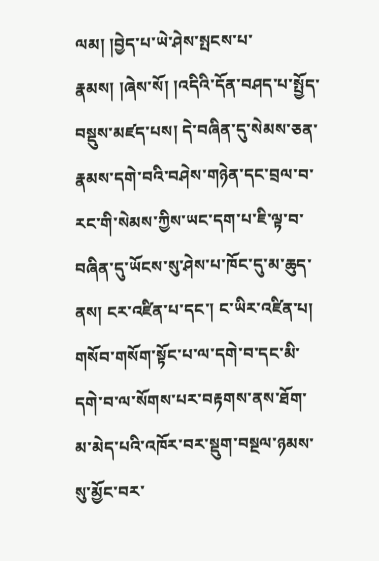ལམ། །བྱེད་པ་ཡེ་ཤེས་སྤངས་པ་རྣམས། །ཞེས་སོ། །འདིའི་དོན་བཤད་པ་སྤྱོད་བསྡུས་མཛད་པས། དེ་བཞིན་དུ་སེམས་ཅན་རྣམས་དགེ་བའི་བཤེས་གཉེན་དང་བྲལ་བ་རང་གི་སེམས་ཀྱིས་ཡང་དག་པ་ཇི་ལྟ་བ་བཞིན་དུ་ཡོངས་སུ་ཤེས་པ་ཁོང་དུ་མ་ཆུད་ནས། ངར་འཛིན་པ་དང་། ང་ཡིར་འཛིན་པ། གསོབ་གསོག་སྟོང་པ་ལ་དགེ་བ་དང་མི་དགེ་བ་ལ་སོགས་པར་བརྟགས་ནས་ཐོག་མ་མེད་པའི་འཁོར་བར་སྡུག་བསྔལ་ཉམས་སུ་མྱོང་བར་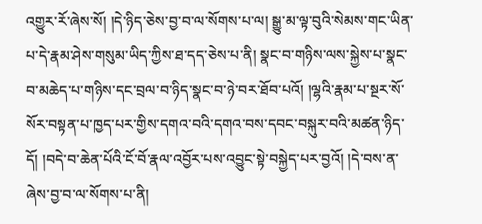འགྱུར་རོ་ཞེས་སོ། །དེ་ཉིད་ཅེས་བྱ་བ་ལ་སོགས་པ་ལ། སྒྱུ་མ་ལྟ་བུའི་སེམས་གང་ཡིན་པ་དེ་རྣམ་ཤེས་གསུམ་ཡིད་ཀྱིས་ཐ་དད་ཅེས་པ་ནི། སྣང་བ་གཉིས་ལས་སྐྱེས་པ་སྣང་བ་མཆེད་པ་གཉིས་དང་བྲལ་བ་ཉིད་སྣང་བ་ཉེ་བར་ཐོབ་པའོ། །ལྷའི་རྣམ་པ་སྔར་སོ་སོར་བསྟན་པ་ཁྱད་པར་གྱིས་དགའ་བའི་དགའ་བས་དབང་བསྐུར་བའི་མཚན་ཉིད་དོ། །བདེ་བ་ཆེན་པོའི་ངོ་བོ་རྣལ་འབྱོར་པས་འབྱུང་སྟེ་བསྐྱེད་པར་བྱའོ། །དེ་བས་ན་ཞེས་བྱ་བ་ལ་སོགས་པ་ནི།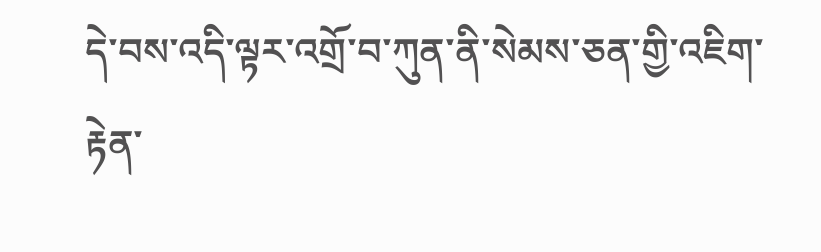དེ་བས་འདི་ལྟར་འགྲོ་བ་ཀུན་ནི་སེམས་ཅན་གྱི་འཇིག་རྟེན་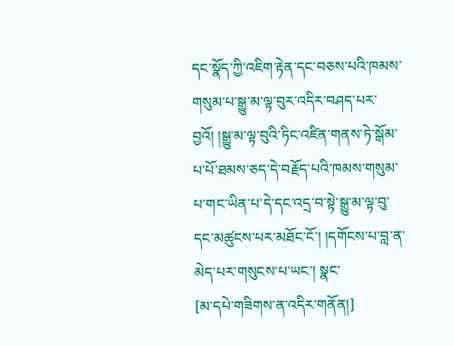དང་སྣོད་ཀྱི་འཇིག་རྟེན་དང་བཅས་པའི་ཁམས་གསུམ་པ་སྒྱུ་མ་ལྟ་བུར་འདིར་བཤད་པར་བྱའོ། །སྒྱུ་མ་ལྟ་བུའི་ཏིང་འཛིན་གནས་ཏེ་སྒོམ་པ་པོ་ཐམས་ཅད་དེ་བརྗོད་པའི་ཁམས་གསུམ་པ་གང་ཡིན་པ་དེ་དང་འདྲ་བ་སྟེ་སྒྱུ་མ་ལྟ་བུ་དང་མཚུངས་པར་མཐོང་ངོ་། །དགོངས་པ་བླ་ན་མེད་པར་གསུངས་པ་ཡང་། སྣང་
[མ་དཔེ་གཟིགས་ན་འདིར་གནོན།]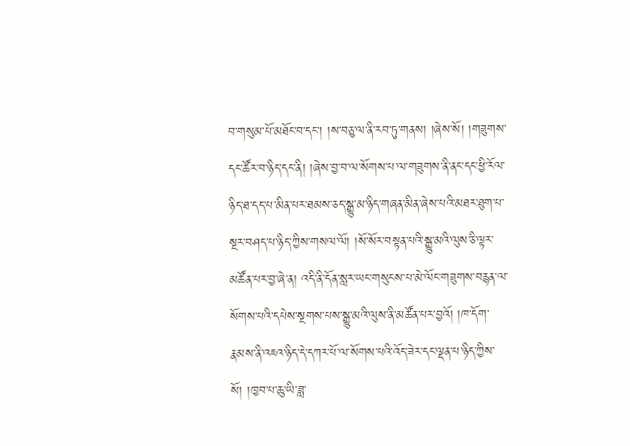བ་གསུམ་པོ་མཐོང་བ་དང་། །ས་བཅུ་ལ་ནི་རབ་ཏུ་གནས། །ཞེས་སོ། །གཟུགས་དང་ཚོར་བ་ཉིད་དང་ནི། །ཞེས་བྱ་བ་ལ་སོགས་པ་ལ་གཟུགས་ནི་ནང་དང་ཕྱི་རོལ་ཉིད་ཐ་དད་པ་མིན་པར་ཐམས་ཅད་སྒྱུ་མ་ཉིད་གཞན་མིན་ཞེས་པའི་མཐར་ཐུག་པ་སྔར་བཤད་པ་ཉིད་ཀྱིས་གསལ་ལོ། །སོ་སོར་བསྟན་པའི་སྒྱུ་མའི་ལུས་ཅི་ལྟར་མཚོན་པར་བྱ་ཞེ་ན། འདི་ནི་དོན་སླར་ཡང་གསུངས་པ་མེ་ལོང་གཟུགས་བརྙན་ལ་སོགས་པའི་དཔེས་སྔགས་པས་སྒྱུ་མའི་ལུས་ནི་མཚོན་པར་བྱའོ། །ཁ་དོག་རྣམས་ནི་འཇའ་ཉིད་དེ་དཀར་པོ་ལ་སོགས་པའི་འོད་ཟེར་དང་ལྡན་པ་ཉིད་ཀྱིས་སོ། །ཁྱབ་པ་ཆུ་ཡི་ཟླ་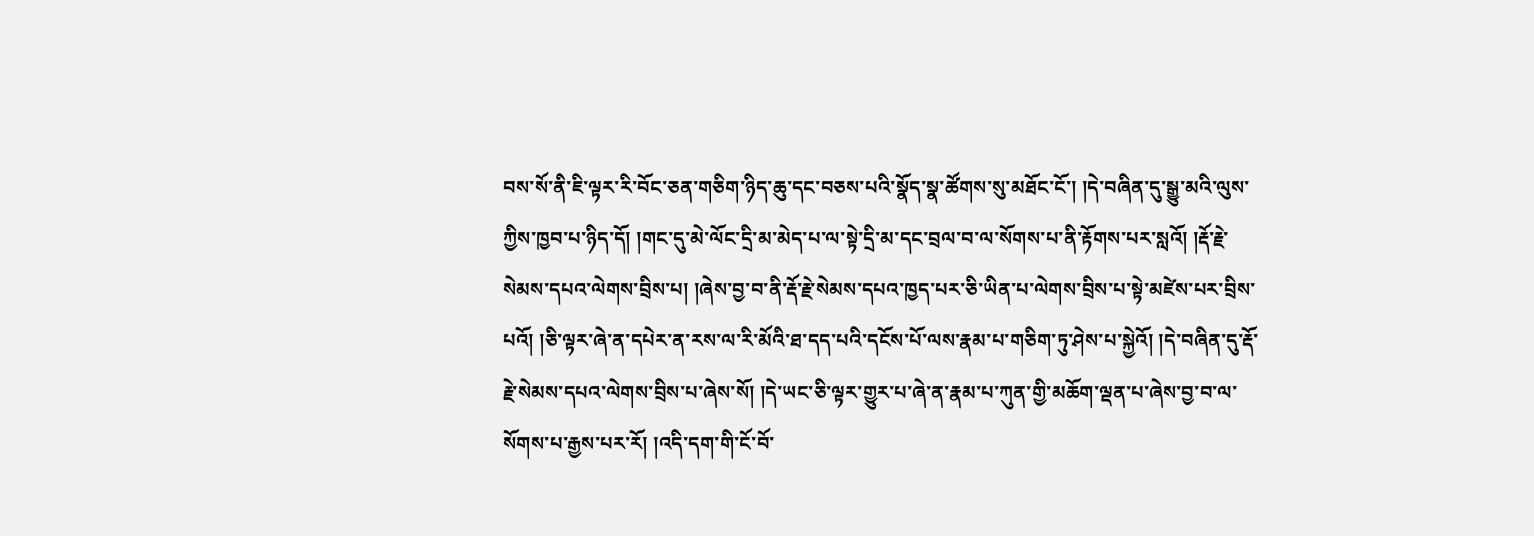བས་སོ་ནི་ཇི་ལྟར་རི་བོང་ཅན་གཅིག་ཉིད་ཆུ་དང་བཅས་པའི་སྣོད་སྣ་ཚོགས་སུ་མཐོང་ངོ་། །དེ་བཞིན་དུ་སྒྱུ་མའི་ལུས་ཀྱིས་ཁྱབ་པ་ཉིད་དོ། །གང་དུ་མེ་ལོང་དྲི་མ་མེད་པ་ལ་སྟེ་དྲི་མ་དང་བྲལ་བ་ལ་སོགས་པ་ནི་རྟོགས་པར་སླའོ། །རྡོ་རྗེ་སེམས་དཔའ་ལེགས་བྲིས་པ། །ཞེས་བྱ་བ་ནི་རྡོ་རྗེ་སེམས་དཔའ་ཁྱད་པར་ཅི་ཡིན་པ་ལེགས་བྲིས་པ་སྟེ་མཛེས་པར་བྲིས་པའོ། །ཅི་ལྟར་ཞེ་ན་དཔེར་ན་རས་ལ་རི་མོའི་ཐ་དད་པའི་དངོས་པོ་ལས་རྣམ་པ་གཅིག་ཏུ་ཤེས་པ་སྐྱེའོ། །དེ་བཞིན་དུ་རྡོ་རྗེ་སེམས་དཔའ་ལེགས་བྲིས་པ་ཞེས་སོ། །དེ་ཡང་ཅི་ལྟར་གྱུར་པ་ཞེ་ན་རྣམ་པ་ཀུན་གྱི་མཆོག་ལྡན་པ་ཞེས་བྱ་བ་ལ་སོགས་པ་རྒྱས་པར་རོ། །འདི་དག་གི་ངོ་བོ་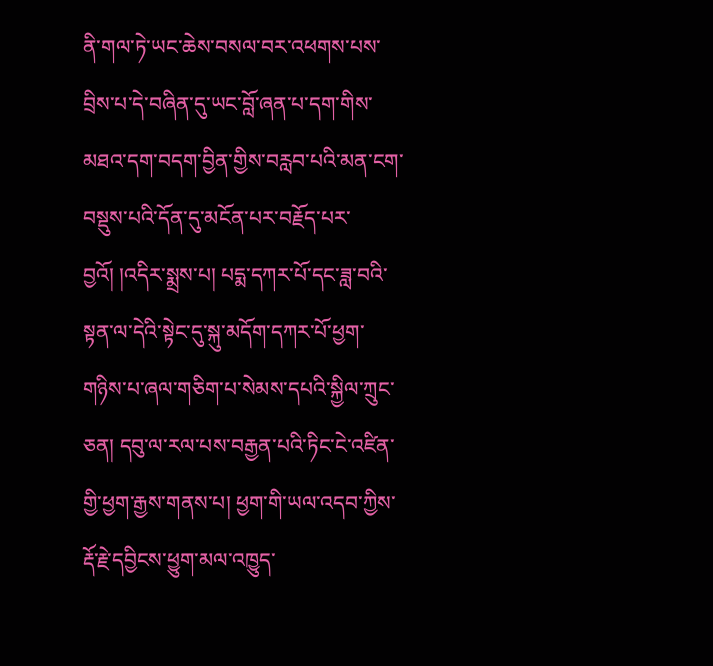ནི་གལ་ཏེ་ཡང་ཆེས་བསལ་བར་འཕགས་པས་བྲིས་པ་དེ་བཞིན་དུ་ཡང་བློ་ཞན་པ་དག་གིས་མཐའ་དག་བདག་བྱིན་གྱིས་བརླབ་པའི་མན་ངག་བསྡུས་པའི་དོན་དུ་མངོན་པར་བརྗོད་པར་བྱའོ། །འདིར་སྨྲས་པ། པདྨ་དཀར་པོ་དང་ཟླ་བའི་སྟན་ལ་དེའི་སྟེང་དུ་སྐུ་མདོག་དཀར་པོ་ཕྱག་གཉིས་པ་ཞལ་གཅིག་པ་སེམས་དཔའི་སྐྱིལ་ཀྲུང་ཅན། དབུ་ལ་རལ་པས་བརྒྱན་པའི་ཏིང་ངེ་འཛིན་གྱི་ཕྱག་རྒྱས་གནས་པ། ཕྱག་གི་ཡལ་འདབ་ཀྱིས་རྡོ་རྗེ་དབྱིངས་ཕྱུག་མལ་འཁྱུད་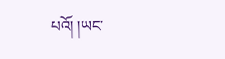པའོ། །ཡང་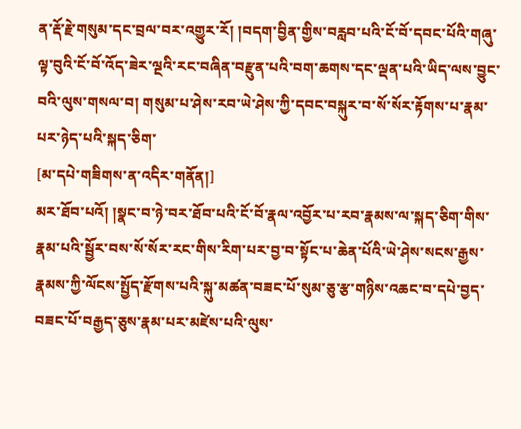ན་རྡོ་རྗེ་གསུམ་དང་བྲལ་བར་འགྱུར་རོ། །བདག་བྱིན་གྱིས་བརླབ་པའི་ངོ་བོ་དབང་པོའི་གཞུ་ལྟ་བུའི་ངོ་བོ་འོད་ཟེར་ལྔའི་རང་བཞིན་བརྫུན་པའི་བག་ཆགས་དང་ལྡན་པའི་ཡིད་ལས་བྱུང་བའི་ལུས་གསལ་བ། གསུམ་པ་ཤེས་རབ་ཡེ་ཤེས་ཀྱི་དབང་བསྐུར་བ་སོ་སོར་རྟོགས་པ་རྣམ་པར་ཉེད་པའི་སྐད་ཅིག་
[མ་དཔེ་གཟིགས་ན་འདིར་གནོན།]
མར་ཐོབ་པའོ། །སྣང་བ་ཉེ་བར་ཐོབ་པའི་ངོ་བོ་རྣལ་འབྱོར་པ་རབ་རྣམས་ལ་སྐད་ཅིག་གིས་རྣམ་པའི་སྦྱོར་བས་སོ་སོར་རང་གིས་རིག་པར་བྱ་བ་སྟོང་པ་ཆེན་པོའི་ཡེ་ཤེས་སངས་རྒྱས་རྣམས་ཀྱི་ལོངས་སྤྱོད་རྫོགས་པའི་སྐུ་མཚན་བཟང་པོ་སུམ་ཅུ་རྩ་གཉིས་འཆང་བ་དཔེ་བྱད་བཟང་པོ་བརྒྱད་ཅུས་རྣམ་པར་མཛེས་པའི་ལུས་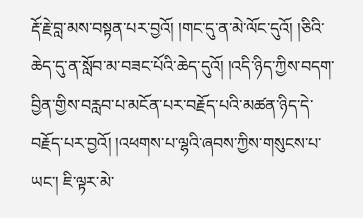རྡོ་རྗེ་བླ་མས་བསྟན་པར་བྱའོ། །གང་དུ་ན་མེ་ལོང་དུའོ། །ཅིའི་ཆེད་དུ་ན་སློབ་མ་བཟང་པོའི་ཆེད་དུའོ། །འདི་ཉིད་ཀྱིས་བདག་བྱིན་གྱིས་བརླབ་པ་མངོན་པར་བརྗོད་པའི་མཚན་ཉིད་དེ་བརྗོད་པར་བྱའོ། །འཕགས་པ་ལྷའི་ཞབས་ཀྱིས་གསུངས་པ་ཡང་། ཇི་ལྟར་མེ་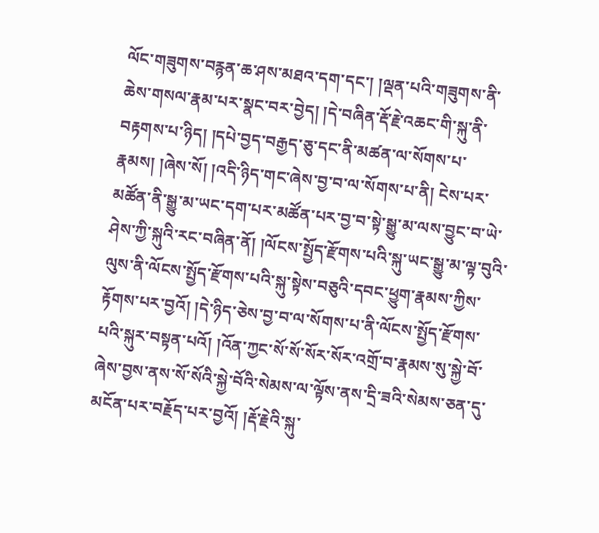ལོང་གཟུགས་བརྙན་ཆ་ཤས་མཐའ་དག་དང་། །ལྡན་པའི་གཟུགས་ནི་ཆེས་གསལ་རྣམ་པར་སྣང་བར་བྱེད། །དེ་བཞིན་རྡོ་རྗེ་འཆང་གི་སྐུ་ནི་བརྟགས་པ་ཉིད། །དཔེ་བྱད་བརྒྱད་ཅུ་དང་ནི་མཚན་ལ་སོགས་པ་རྣམས། །ཞེས་སོ། །འདི་ཉིད་གང་ཞེས་བྱ་བ་ལ་སོགས་པ་ནི། ངེས་པར་མཚོན་ནི་སྒྱུ་མ་ཡང་དག་པར་མཚོན་པར་བྱ་བ་སྟེ་སྒྱུ་མ་ལས་བྱུང་བ་ཡེ་ཤེས་ཀྱི་སྐུའི་རང་བཞིན་ནོ། །ལོངས་སྤྱོད་རྫོགས་པའི་སྐུ་ཡང་སྒྱུ་མ་ལྟ་བུའི་ལུས་ནི་ལོངས་སྤྱོད་རྫོགས་པའི་སྐུ་སྟེས་བཅུའི་དབང་ཕྱུག་རྣམས་ཀྱིས་རྟོགས་པར་བྱའོ། །དེ་ཉིད་ཅེས་བྱ་བ་ལ་སོགས་པ་ནི་ལོངས་སྤྱོད་རྫོགས་པའི་སྐུར་བསྟན་པའོ། །འོན་ཀྱང་སོ་སོ་སོར་སོར་འགྲོ་བ་རྣམས་སུ་སྐྱེ་བོ་ཞེས་བྱས་ནས་སོ་སོའི་སྐྱེ་བོའི་སེམས་ལ་ལྟོས་ནས་དྲི་ཟའི་སེམས་ཅན་དུ་མངོན་པར་བརྗོད་པར་བྱའོ། །རྡོ་རྗེའི་སྐུ་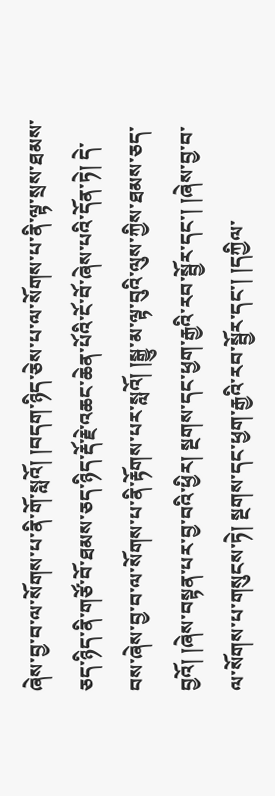ཞེས་བྱ་བ་ལ་སོགས་པ་ནི་གོ་སླའོ། །བདག་ཉིད་ཅེས་པ་ལ་སོགས་པ་ནི་ལྟ་སྲས་ཐམས་ཅད་ཉིད་ནི་གཙོ་བོ་ཐམས་ཅད་ཉིད་རྡོ་རྗེ་འཆང་ཆེན་པོའི་ངོ་བོ་ཞེས་པའི་དོན་ཏེ། དེ་བས་ཞེས་བྱ་བ་ལ་སོགས་པ་ནི་རྟོགས་པར་སླའོ། །སྒྱུ་མ་ལྟ་བུའི་ལུས་ཀྱིས་ཐམས་ཅད་བྱའོ། །ཞེས་བསྟན་པར་བྱ་བའི་ཕྱིར། སྔགས་དང་ཕྱག་རྒྱའི་རབ་སྦྱོར་དང་། །ཞེས་བྱ་བ་ལ་སོགས་པ་གསུངས་ཏེ། སྔགས་དང་ཕྱག་རྒྱའི་རབ་སྦྱོར་དང་། །དཀྱིལ་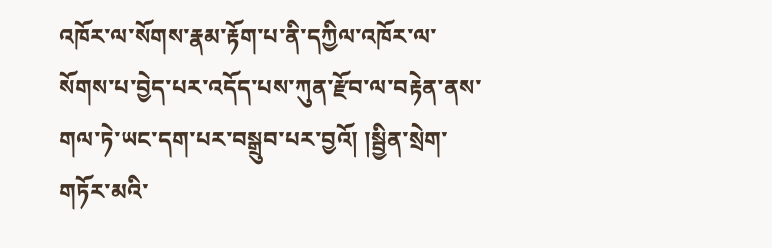འཁོར་ལ་སོགས་རྣམ་རྟོག་པ་ནི་དཀྱིལ་འཁོར་ལ་སོགས་པ་བྱེད་པར་འདོད་པས་ཀུན་རྫོབ་ལ་བརྟེན་ནས་གལ་ཏེ་ཡང་དག་པར་བསྒྲུབ་པར་བྱའོ། །སྦྱིན་སྲེག་གཏོར་མའི་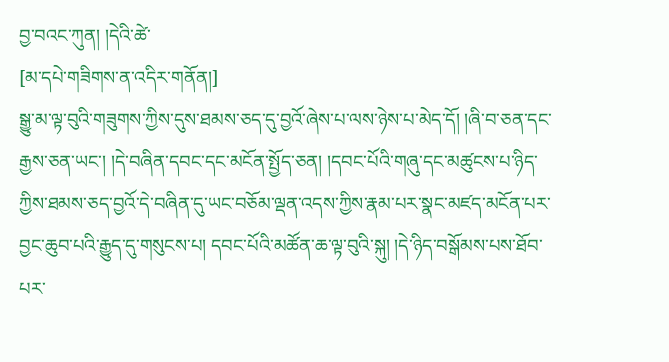བྱ་བའང་ཀུན། །དེའི་ཚེ་
[མ་དཔེ་གཟིགས་ན་འདིར་གནོན།]
སྒྱུ་མ་ལྟ་བུའི་གཟུགས་ཀྱིས་དུས་ཐམས་ཅད་དུ་བྱའོ་ཞེས་པ་ལས་ཉེས་པ་མེད་དོ། །ཞི་བ་ཅན་དང་རྒྱས་ཅན་ཡང་། །དེ་བཞིན་དབང་དང་མངོན་སྤྱོད་ཅན། །དབང་པོའི་གཞུ་དང་མཚུངས་པ་ཉིད་ཀྱིས་ཐམས་ཅད་བྱའོ་དེ་བཞིན་དུ་ཡང་བཅོམ་ལྡན་འདས་ཀྱིས་རྣམ་པར་སྣང་མཛད་མངོན་པར་བྱང་ཆུབ་པའི་རྒྱུད་དུ་གསུངས་པ། དབང་པོའི་མཚོན་ཆ་ལྟ་བུའི་སྐུ། །དེ་ཉིད་བསྒོམས་པས་ཐོབ་པར་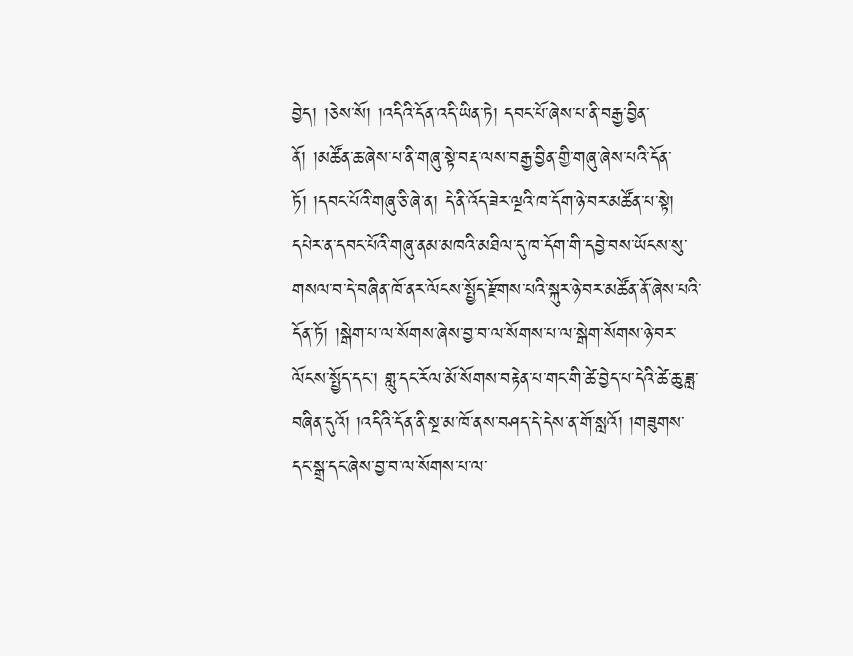བྱེད། །ཅེས་སོ། །འདིའི་དོན་འདི་ཡིན་ཏེ། དབང་པོ་ཞེས་པ་ནི་བརྒྱ་བྱིན་ནོ། །མཚོན་ཆ་ཞེས་པ་ནི་གཞུ་སྟེ་བརྡ་ལས་བརྒྱ་བྱིན་གྱི་གཞུ་ཞེས་པའི་དོན་ཏོ། །དབང་པོའི་གཞུ་ཅི་ཞེ་ན། དེ་ནི་འོད་ཟེར་ལྔའི་ཁ་དོག་ཉེ་བར་མཚོན་པ་སྟེ། དཔེར་ན་དབང་པོའི་གཞུ་ནམ་མཁའི་མཐིལ་དུ་ཁ་དོག་གི་དབྱེ་བས་ཡོངས་སུ་གསལ་བ་དེ་བཞིན་ཁོ་ནར་ལོངས་སྤྱོད་རྫོགས་པའི་སྐུར་ཉེ་བར་མཚོན་ནོ་ཞེས་པའི་དོན་ཏོ། །སྒེག་པ་ལ་སོགས་ཞེས་བྱ་བ་ལ་སོགས་པ་ལ་སྒེག་སོགས་ཉེ་བར་ལོངས་སྤྱོད་དང་། གླུ་དང་རོལ་མོ་སོགས་བརྟེན་པ་གང་གི་ཚེ་བྱེད་པ་དེའི་ཚེ་ཆུ་ཟླ་བཞིན་དུའོ། །འདིའི་དོན་ནི་སྔ་མ་ཁོ་ནས་བཤད་དེ་དེས་ན་གོ་སླའོ། །གཟུགས་དང་སྒྲ་དང་ཞེས་བྱ་བ་ལ་སོགས་པ་ལ་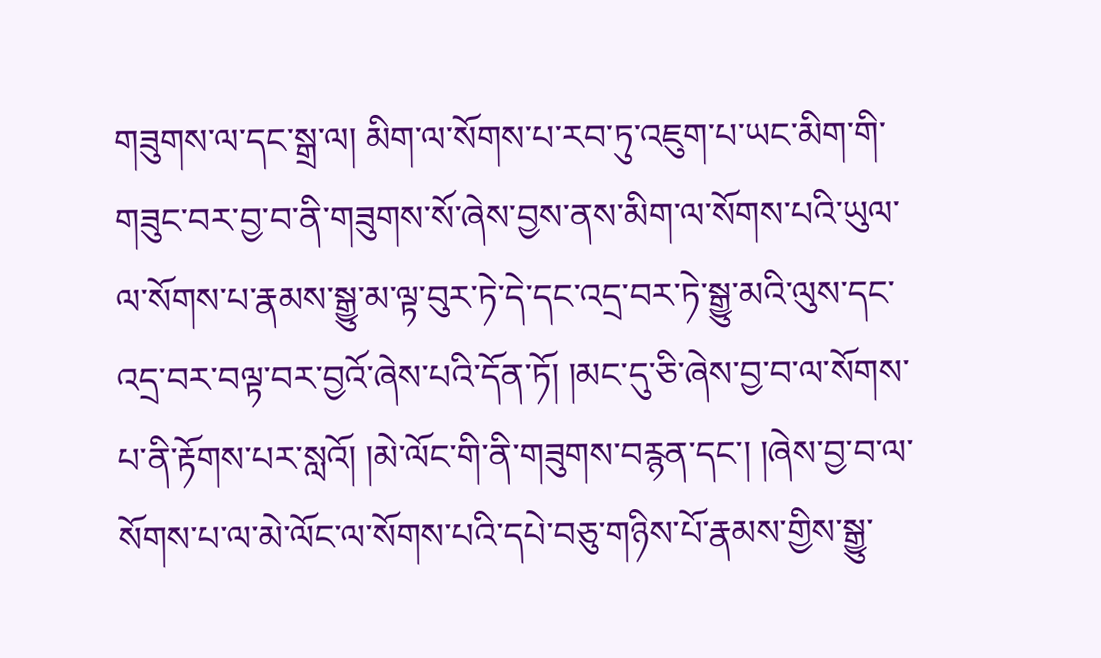གཟུགས་ལ་དང་སྒྲ་ལ། མིག་ལ་སོགས་པ་རབ་ཏུ་འཇུག་པ་ཡང་མིག་གི་གཟུང་བར་བྱ་བ་ནི་གཟུགས་སོ་ཞེས་བྱས་ནས་མིག་ལ་སོགས་པའི་ཡུལ་ལ་སོགས་པ་རྣམས་སྒྱུ་མ་ལྟ་བུར་ཏེ་དེ་དང་འདྲ་བར་ཏེ་སྒྱུ་མའི་ལུས་དང་འདྲ་བར་བལྟ་བར་བྱའོ་ཞེས་པའི་དོན་ཏོ། །མང་དུ་ཅི་ཞེས་བྱ་བ་ལ་སོགས་པ་ནི་རྟོགས་པར་སླའོ། །མེ་ལོང་གི་ནི་གཟུགས་བརྙན་དང་། །ཞེས་བྱ་བ་ལ་སོགས་པ་ལ་མེ་ལོང་ལ་སོགས་པའི་དཔེ་བཅུ་གཉིས་པོ་རྣམས་གྱིས་སྒྱུ་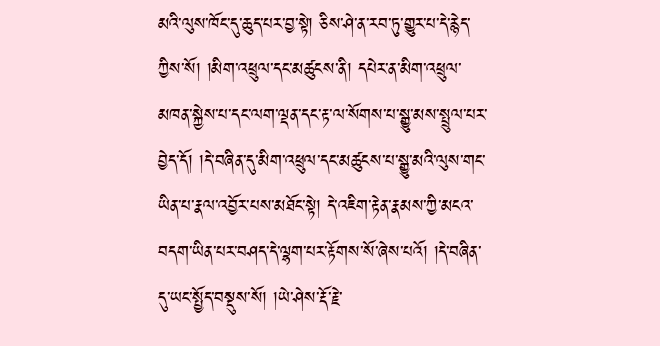མའི་ལུས་ཁོང་དུ་ཆུད་པར་བྱ་སྟེ། ཅིས་ཤེ་ན་རབ་ཏུ་གྱུར་པ་དེ་རྙེད་ཀྱིས་སོ། །མིག་འཕྲུལ་དང་མཚུངས་ནི། དཔེར་ན་མིག་འཕྲུལ་མཁན་སྐྱེས་པ་དང་ལག་ལྡན་དང་རྟ་ལ་སོགས་པ་སྒྱུ་མས་སྤྲུལ་པར་བྱེད་དོ། །དེ་བཞིན་དུ་མིག་འཕྲུལ་དང་མཚུངས་པ་སྒྱུ་མའི་ལུས་གང་ཡིན་པ་རྣལ་འབྱོར་པས་མཐོང་སྟེ། དེ་འཇིག་རྟེན་རྣམས་ཀྱི་མངའ་བདག་ཡིན་པར་བཤད་དེ་ལྷག་པར་རྟོགས་སོ་ཞེས་པའོ། །དེ་བཞིན་དུ་ཡང་སྤྱོད་བསྡུས་སོ། །ཡེ་ཤེས་རྡོ་རྗེ་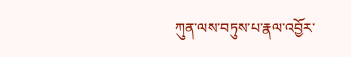ཀུན་ལས་བཏུས་པ་རྣལ་འབྱོར་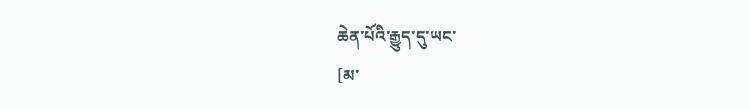ཆེན་པོའི་རྒྱུད་དུ་ཡང་
[མ་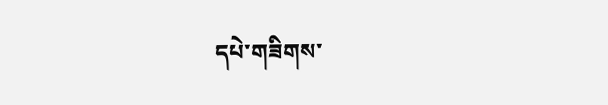དཔེ་གཟིགས་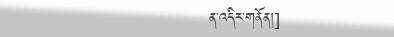ན་འདིར་གནོན།]